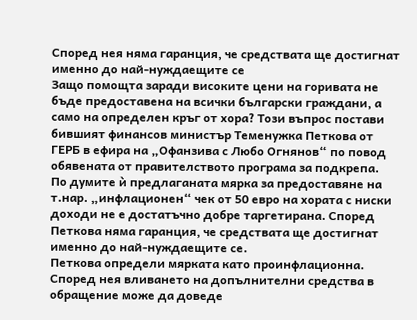Според нея няма гаранция, че средствата ще достигнат именно до най-нуждаещите се
Защо помощта заради високите цени на горивата не бъде предоставена на всички български граждани, а само на определен кръг от хора? Този въпрос постави бившият финансов министър Теменужка Петкова от ГЕРБ в ефира на „Офанзива с Любо Огнянов“ по повод обявената от правителството програма за подкрепа.
По думите ѝ предлаганата мярка за предоставяне на т.нар. „инфлационен“ чек от 50 евро на хората с ниски доходи не е достатъчно добре таргетирана. Според Петкова няма гаранция, че средствата ще достигнат именно до най-нуждаещите се.
Петкова определи мярката като проинфлационна. Според нея вливането на допълнителни средства в обращение може да доведе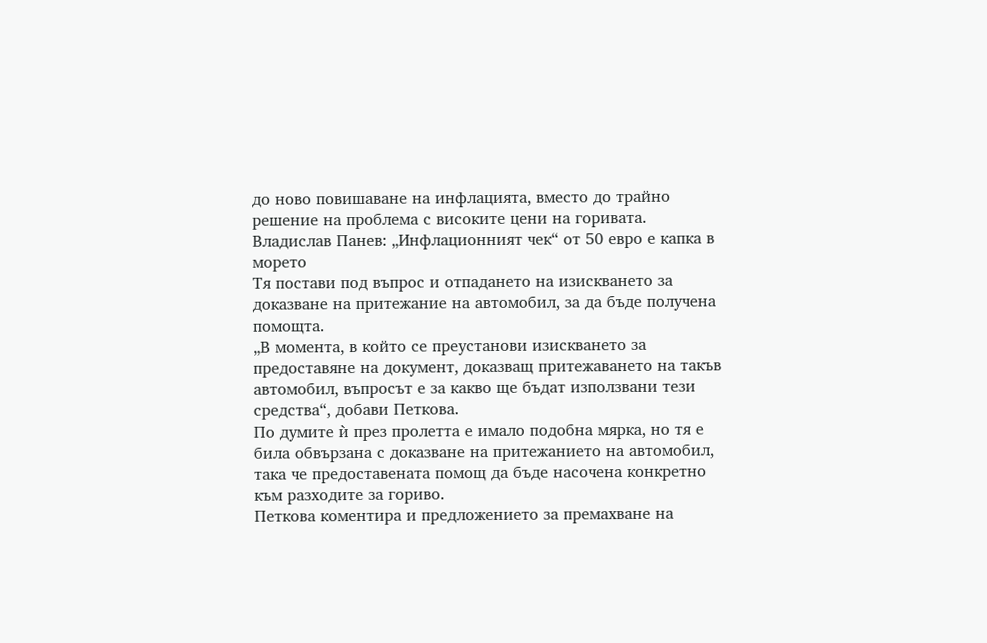до ново повишаване на инфлацията, вместо до трайно решение на проблема с високите цени на горивата.
Владислав Панев: „Инфлационният чек“ от 50 евро е капка в морето
Тя постави под въпрос и отпадането на изискването за доказване на притежание на автомобил, за да бъде получена помощта.
„В момента, в който се преустанови изискването за предоставяне на документ, доказващ притежаването на такъв автомобил, въпросът е за какво ще бъдат използвани тези средства“, добави Петкова.
По думите ѝ през пролетта е имало подобна мярка, но тя е била обвързана с доказване на притежанието на автомобил, така че предоставената помощ да бъде насочена конкретно към разходите за гориво.
Петкова коментира и предложението за премахване на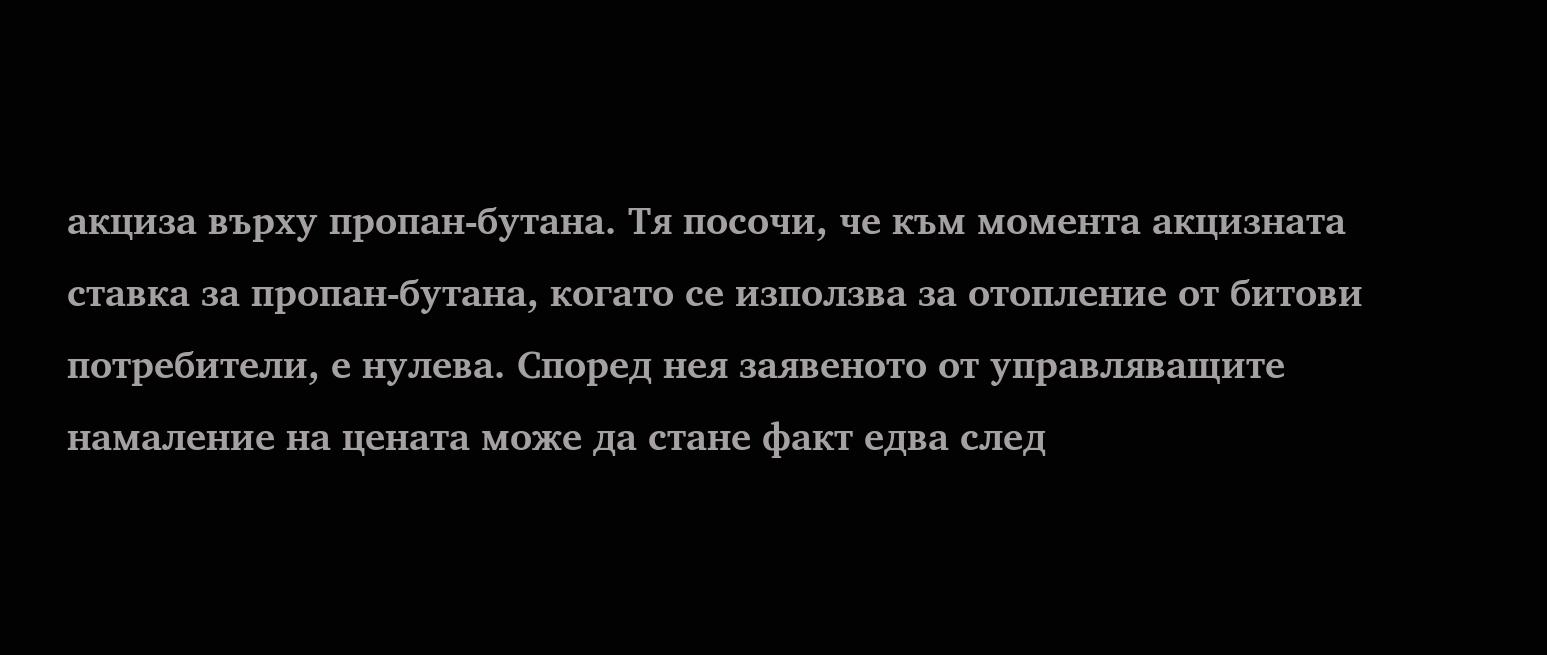акциза върху пропан-бутана. Тя посочи, че към момента акцизната ставка за пропан-бутана, когато се използва за отопление от битови потребители, е нулева. Според нея заявеното от управляващите намаление на цената може да стане факт едва след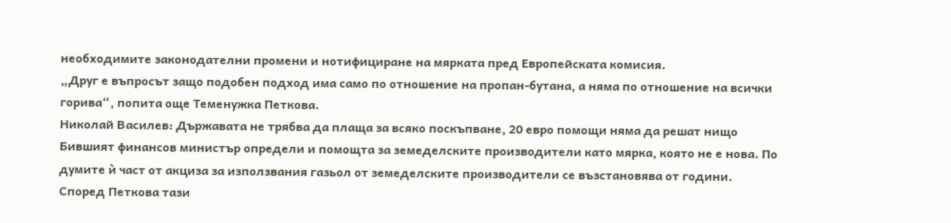необходимите законодателни промени и нотифициране на мярката пред Европейската комисия.
„Друг е въпросът защо подобен подход има само по отношение на пропан-бутана, а няма по отношение на всички горива“, попита още Теменужка Петкова.
Николай Василев: Държавата не трябва да плаща за всяко поскъпване, 20 евро помощи няма да решат нищо
Бившият финансов министър определи и помощта за земеделските производители като мярка, която не е нова. По думите ѝ част от акциза за използвания газьол от земеделските производители се възстановява от години.
Според Петкова тази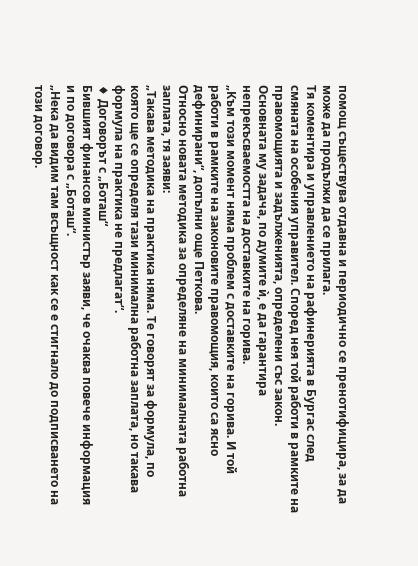помощ съществува отдавна и периодично се пренотифицира, за да може да продължи да се прилага.
Тя коментира и управлението на рафинерията в Бургас след смяната на особения управител. Според нея той работи в рамките на правомощията и задълженията, определени със закон.
Основната му задача, по думите ѝ, е да гарантира непрекъсваемостта на доставките на горива.
„Към този момент няма проблем с доставките на горива. И той работи в рамките на законовите правомощия, които са ясно дефинирани“, допълни още Петкова.
Относно новата методика за определяне на минималната работна заплата, тя заяви:
„Такава методика на практика няма. Те говорят за формула, по която ще се определя тази минимална работна заплата, но такава формула на практика не предлагат“.
♦ Договорът с „Боташ“
Бившият финансов министър заяви, че очаква повече информация и по договора с „Боташ“.
„Нека да видим там всъщност как се е стигнало до подписването на този договор.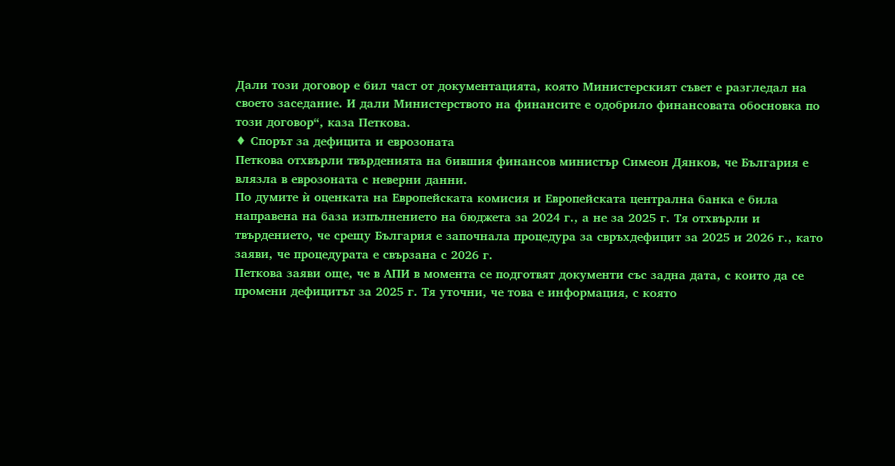Дали този договор е бил част от документацията, която Министерският съвет е разгледал на своето заседание. И дали Министерството на финансите е одобрило финансовата обосновка по този договор“, каза Петкова.
♦ Спорът за дефицита и еврозоната
Петкова отхвърли твърденията на бившия финансов министър Симеон Дянков, че България е влязла в еврозоната с неверни данни.
По думите ѝ оценката на Европейската комисия и Европейската централна банка е била направена на база изпълнението на бюджета за 2024 г., а не за 2025 г. Тя отхвърли и твърдението, че срещу България е започнала процедура за свръхдефицит за 2025 и 2026 г., като заяви, че процедурата е свързана с 2026 г.
Петкова заяви още, че в АПИ в момента се подготвят документи със задна дата, с които да се промени дефицитът за 2025 г. Тя уточни, че това е информация, с която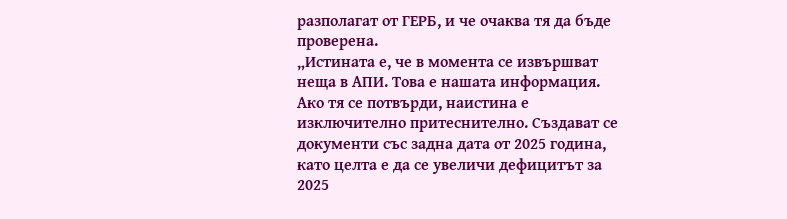разполагат от ГЕРБ, и че очаква тя да бъде проверена.
„Истината е, че в момента се извършват неща в АПИ. Това е нашата информация. Ако тя се потвърди, наистина е изключително притеснително. Създават се документи със задна дата от 2025 година, като целта е да се увеличи дефицитът за 2025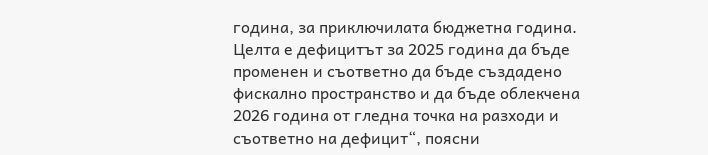година, за приключилата бюджетна година. Целта е дефицитът за 2025 година да бъде променен и съответно да бъде създадено фискално пространство и да бъде облекчена 2026 година от гледна точка на разходи и съответно на дефицит“, поясни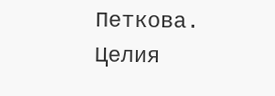Петкова.
Целия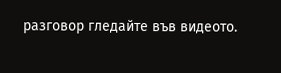разговор гледайте във видеото.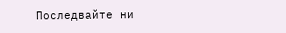Последвайте ни